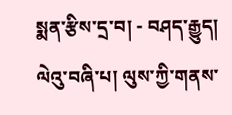སྨན་རྩིས་དྲ་བ། - བཤད་རྒྱུད།
ལེའུ་བཞི་པ། ལུས་ཀྱི་གནས་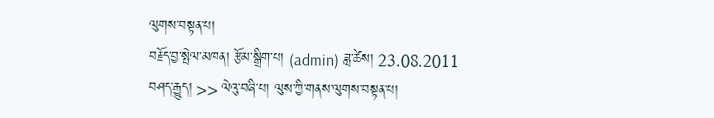ལུགས་བསྟན་པ།
བརྗོད་བྱ་སྤེལ་མཁན། རྩོམ་སྒྲིག་པ། (admin) ཟླ་ཚེས། 23.08.2011
བཤད་རྒྱུད། >> ལེའུ་བཞི་པ། ལུས་ཀྱི་གནས་ལུགས་བསྟན་པ།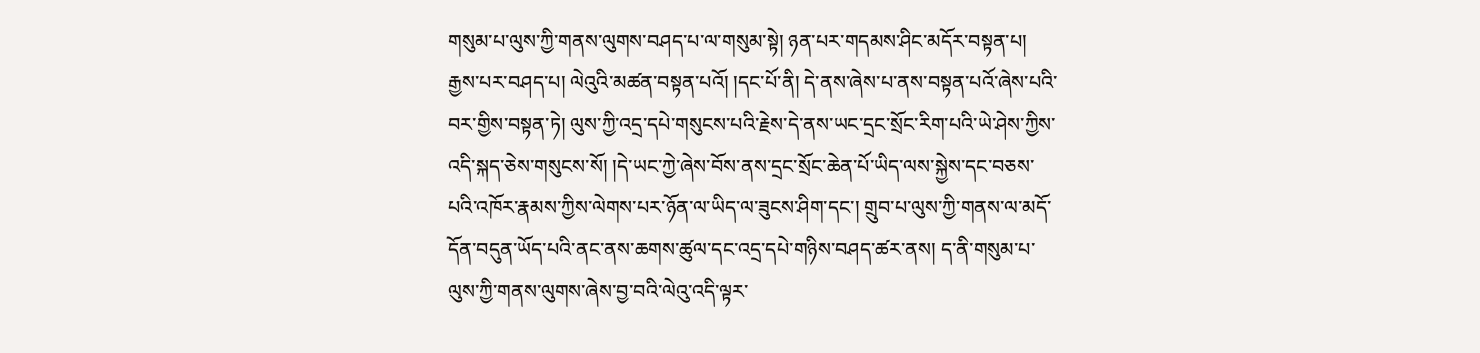གསུམ་པ་ལུས་ཀྱི་གནས་ལུགས་བཤད་པ་ལ་གསུམ་སྟེ། ཉན་པར་གདམས་ཤིང་མདོར་བསྟན་པ། རྒྱས་པར་བཤད་པ། ལེའུའི་མཚན་བསྟན་པའོ། །དང་པོ་ནི། དེ་ནས་ཞེས་པ་ནས་བསྟན་པའོ་ཞེས་པའི་བར་གྱིས་བསྟན་ཏེ། ལུས་ཀྱི་འདྲ་དཔེ་གསུངས་པའི་རྗེས་དེ་ནས་ཡང་དྲང་སྲོང་རིག་པའི་ཡེ་ཤེས་ཀྱིས་འདི་སྐད་ཅེས་གསུངས་སོ། །དེ་ཡང་ཀྱེ་ཞེས་བོས་ནས་དྲང་སྲོང་ཆེན་པོ་ཡིད་ལས་སྐྱེས་དང་བཅས་པའི་འཁོར་རྣམས་ཀྱིས་ལེགས་པར་ཉོན་ལ་ཡིད་ལ་ཟུངས་ཤིག་དང་། གྲུབ་པ་ལུས་ཀྱི་གནས་ལ་མདོ་དོན་བདུན་ཡོད་པའི་ནང་ནས་ཆགས་ཚུལ་དང་འདྲ་དཔེ་གཉིས་བཤད་ཚར་ནས། ད་ནི་གསུམ་པ་ལུས་ཀྱི་གནས་ལུགས་ཞེས་བྱ་བའི་ལེའུ་འདི་ལྟར་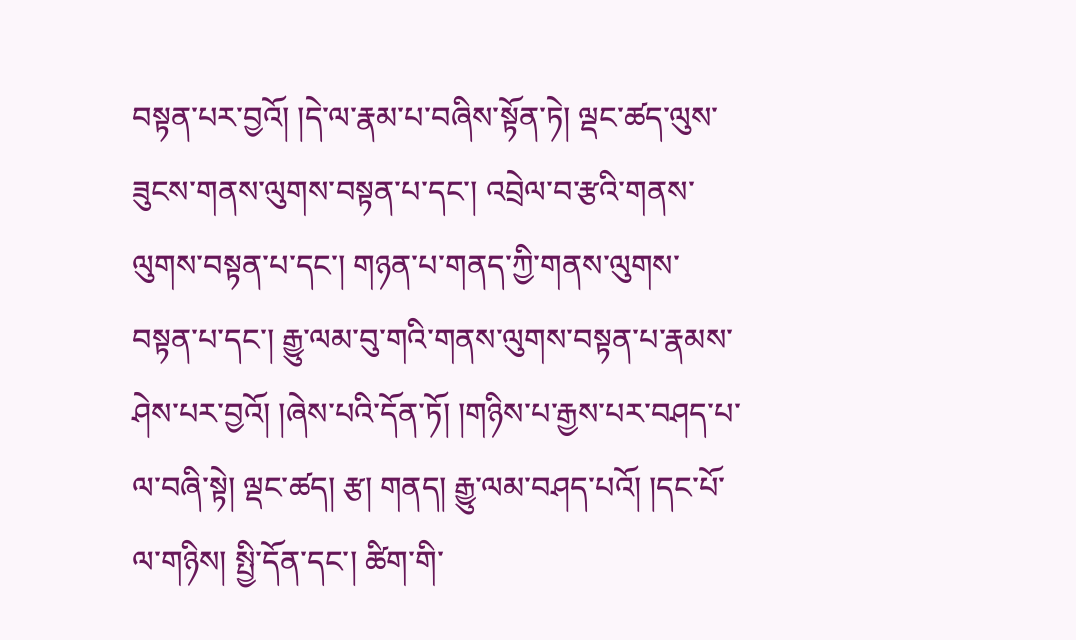བསྟན་པར་བྱའོ། །དེ་ལ་རྣམ་པ་བཞིས་སྟོན་ཏེ། ལྡང་ཚད་ལུས་ཟུངས་གནས་ལུགས་བསྟན་པ་དང་། འབྲེལ་བ་རྩའི་གནས་ལུགས་བསྟན་པ་དང་། གཉན་པ་གནད་ཀྱི་གནས་ལུགས་བསྟན་པ་དང་། རྒྱུ་ལམ་བུ་གའི་གནས་ལུགས་བསྟན་པ་རྣམས་ཤེས་པར་བྱའོ། །ཞེས་པའི་དོན་ཏོ། །གཉིས་པ་རྒྱས་པར་བཤད་པ་ལ་བཞི་སྟེ། ལྡང་ཚད། རྩ། གནད། རྒྱུ་ལམ་བཤད་པའོ། །དང་པོ་ལ་གཉིས། སྤྱི་དོན་དང་། ཚིག་གི་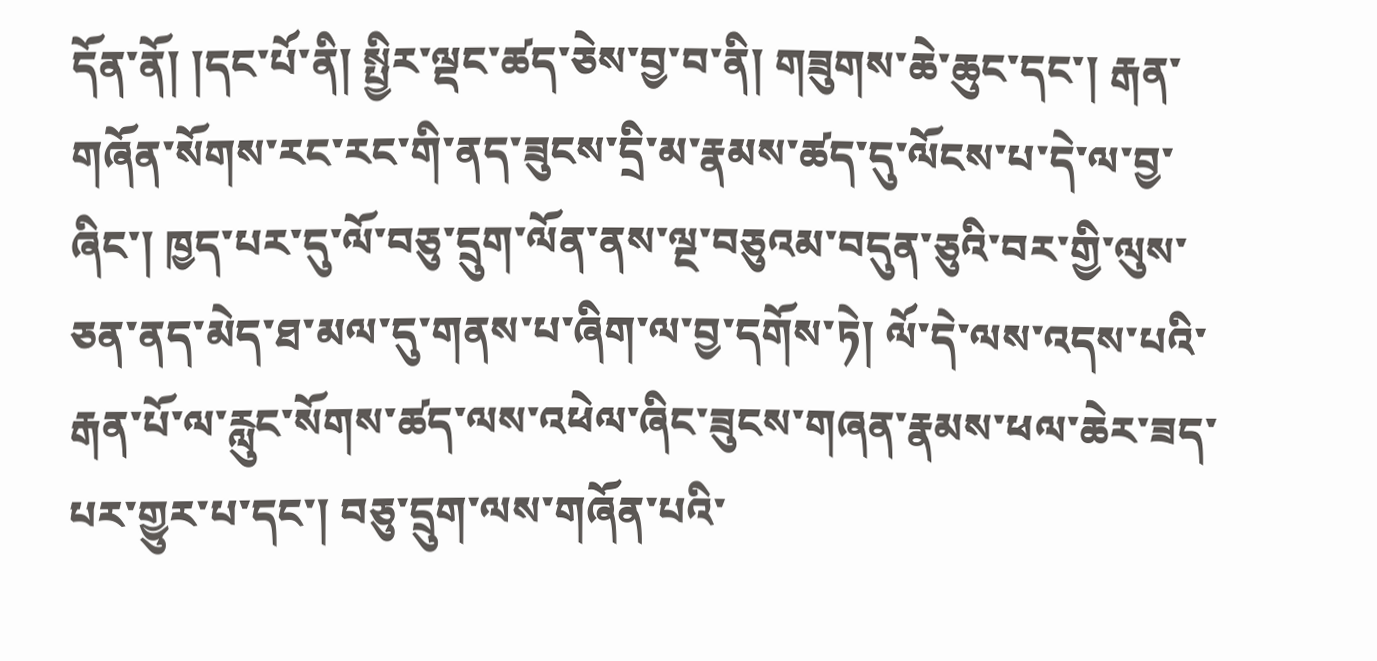དོན་ནོ། །དང་པོ་ནི། སྤྱིར་ལྡང་ཚད་ཅེས་བྱ་བ་ནི། གཟུགས་ཆེ་ཆུང་དང་། རྒན་གཞོན་སོགས་རང་རང་གི་ནད་ཟུངས་དྲི་མ་རྣམས་ཚད་དུ་ལོངས་པ་དེ་ལ་བྱ་ཞིང་། ཁྱད་པར་དུ་ལོ་བཅུ་དྲུག་ལོན་ནས་ལྔ་བཅུའམ་བདུན་ཅུའི་བར་གྱི་ལུས་ཅན་ནད་མེད་ཐ་མལ་དུ་གནས་པ་ཞིག་ལ་བྱ་དགོས་ཏེ། ལོ་དེ་ལས་འདས་པའི་རྒན་པོ་ལ་རླུང་སོགས་ཚད་ལས་འཕེལ་ཞིང་ཟུངས་གཞན་རྣམས་ཕལ་ཆེར་ཟད་པར་གྱུར་པ་དང་། བཅུ་དྲུག་ལས་གཞོན་པའི་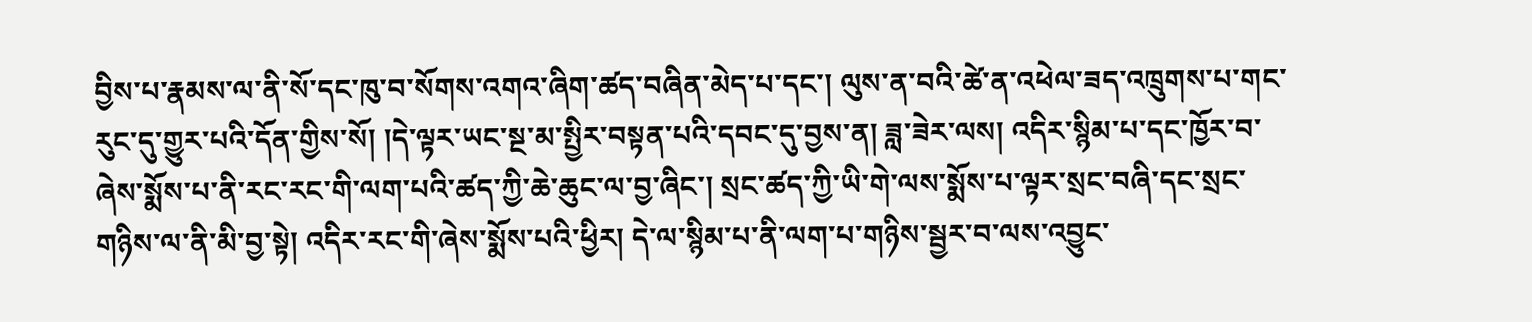བྱིས་པ་རྣམས་ལ་ནི་སོ་དང་ཁུ་བ་སོགས་འགའ་ཞིག་ཚད་བཞིན་མེད་པ་དང་། ལུས་ན་བའི་ཚེ་ན་འཕེལ་ཟད་འཁྲུགས་པ་གང་རུང་དུ་གྱུར་པའི་དོན་གྱིས་སོ། །དེ་ལྟར་ཡང་སྔ་མ་སྤྱིར་བསྟན་པའི་དབང་དུ་བྱས་ན། ཟླ་ཟེར་ལས། འདིར་སྙིམ་པ་དང་ཁྱོར་བ་ཞེས་སྨོས་པ་ནི་རང་རང་གི་ལག་པའི་ཚད་ཀྱི་ཆེ་ཆུང་ལ་བྱ་ཞིང་། སྲང་ཚད་ཀྱི་ཡི་གེ་ལས་སྨོས་པ་ལྟར་སྲང་བཞི་དང་སྲང་གཉིས་ལ་ནི་མི་བྱ་སྟེ། འདིར་རང་གི་ཞེས་སྨོས་པའི་ཕྱིར། དེ་ལ་སྙིམ་པ་ནི་ལག་པ་གཉིས་སྦྱར་བ་ལས་འབྱུང་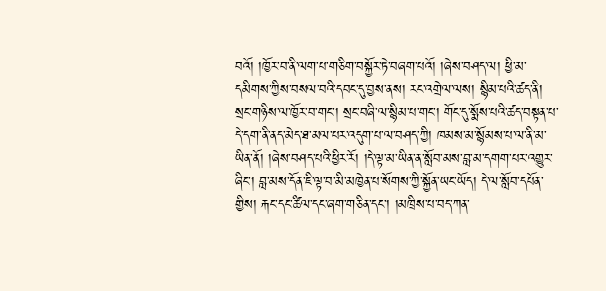བའོ། །ཁྱོར་བ་ནི་ལག་པ་གཅིག་བསྐྱོར་ཏེ་བཞག་པའོ། །ཞེས་བཤད་ལ། ཕྱི་མ་དམིགས་ཀྱིས་བསལ་བའི་དབང་དུ་བྱས་ནས། རང་འགྲེལ་ལས། སྙིམ་པའི་ཚད་ནི། སྲང་གཉིས་ལ་ཁྱོར་བ་གང་། སྲང་བཞི་ལ་སྙིམ་པ་གང་། གོང་དུ་སྨོས་པའི་ཚད་བསྟན་པ་དེ་དག་ནི་ནད་མེད་ཐ་མལ་པར་འདུག་པ་ལ་བཤད་ཀྱི། ཁམས་མ་སྙོམས་པ་ལ་ནི་མ་ཡིན་ནོ། །ཞེས་བཤད་པའི་ཕྱིར་རོ། །དེ་ལྟ་མ་ཡིན་ན་སློབ་མས་བླ་མ་དགག་པར་འགྱུར་ཞིང་། བླ་མས་དོན་ཇི་ལྟ་བ་མི་མཁྱེན་པ་སོགས་ཀྱི་སྐྱོན་ཡང་ཡོད། དེ་ལ་སློབ་དཔོན་གྱིས། རྐང་དང་ཚིལ་དང་ཞག་གཅིན་དང་། །མཁྲིས་པ་བད་ཀན་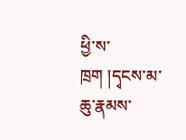ཕྱི་ས་ཁྲག །དྭངས་མ་ཆུ་རྣམས་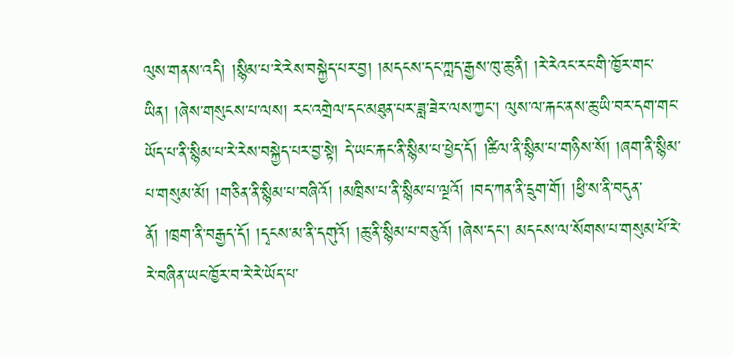ལུས་གནས་འདི། །སྙིམ་པ་རེ་རེས་བསྐྱེད་པར་བྱ། །མདངས་དང་ཀླད་རྒྱས་ཁུ་ཆུ་ནི། །རེ་རེའང་རང་གི་ཁྱོར་གང་ཡིན། །ཞེས་གསུངས་པ་ལས། རང་འགྲེལ་དང་མཐུན་པར་ཟླ་ཟེར་ལས་ཀྱང་། ལུས་ལ་རྐང་ནས་ཆུ་ཡི་བར་དག་གང་ཡོད་པ་ནི་སྙིམ་པ་རེ་རེས་བསྐྱེད་པར་བྱ་སྟེ། དེ་ཡང་རྐང་ནི་སྙིམ་པ་ཕྱེད་དོ། །ཚིལ་ནི་སྙིམ་པ་གཉིས་སོ། །ཞག་ནི་སྙིམ་པ་གསུམ་མོ། །གཅིན་ནི་སྙིམ་པ་བཞིའོ། །མཁྲིས་པ་ནི་སྙིམ་པ་ལྔའོ། །བད་ཀན་ནི་དྲུག་གོ། །ཕྱི་ས་ནི་བདུན་ནོ། །ཁྲག་ནི་བརྒྱད་དོ། །དྭངས་མ་ནི་དགུའོ། །ཆུ་ནི་སྙིམ་པ་བཅུའོ། །ཞེས་དང་། མདངས་ལ་སོགས་པ་གསུམ་པོ་རེ་རེ་བཞིན་ཡང་ཁྱོར་བ་རེ་རེ་ཡོད་པ་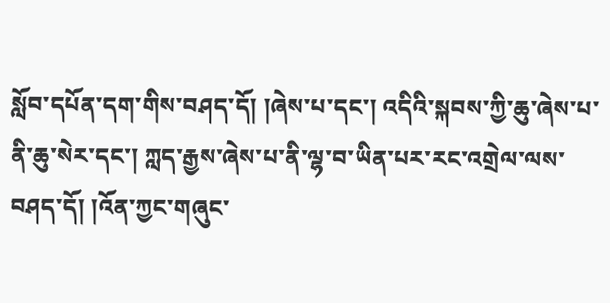སློབ་དཔོན་དག་གིས་བཤད་དོ། །ཞེས་པ་དང་། འདིའི་སྐབས་ཀྱི་ཆུ་ཞེས་པ་ནི་ཆུ་སེར་དང་། ཀླད་རྒྱས་ཞེས་པ་ནི་ལྷ་བ་ཡིན་པར་རང་འགྲེལ་ལས་བཤད་དོ། །འོན་ཀྱང་གཞུང་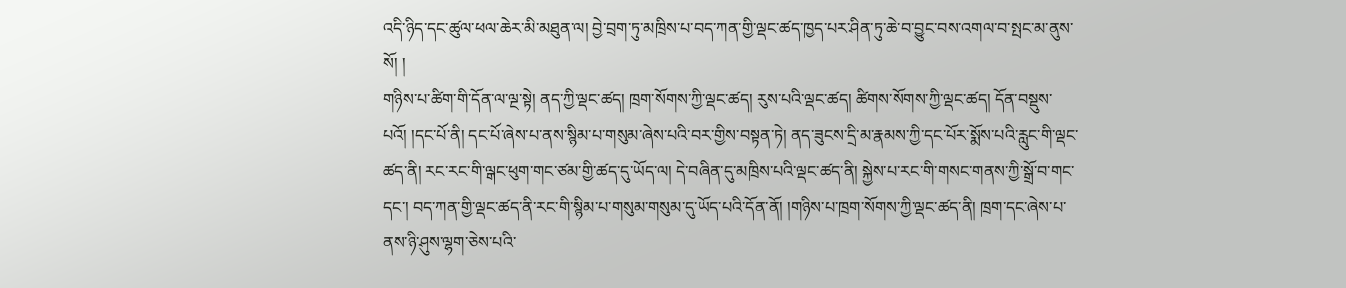འདི་ཉིད་དང་ཚུལ་ཕལ་ཆེར་མི་མཐུན་ལ། བྱེ་བྲག་ཏུ་མཁྲིས་པ་བད་ཀན་གྱི་ལྡང་ཚད་ཁྱད་པར་ཤིན་ཏུ་ཆེ་བ་བྱུང་བས་འགལ་བ་སྤང་མ་ནུས་སོ། །
གཉིས་པ་ཚིག་གི་དོན་ལ་ལྔ་སྟེ། ནད་ཀྱི་ལྡང་ཚད། ཁྲག་སོགས་ཀྱི་ལྡང་ཚད། རུས་པའི་ལྡང་ཚད། ཚིགས་སོགས་ཀྱི་ལྡང་ཚད། དོན་བསྡུས་པའོ། །དང་པོ་ནི། དང་པོ་ཞེས་པ་ནས་སྙིམ་པ་གསུམ་ཞེས་པའི་བར་གྱིས་བསྟན་ཏེ། ནད་ཟུངས་དྲི་མ་རྣམས་ཀྱི་དང་པོར་སྨོས་པའི་རླུང་གི་ལྡང་ཚད་ནི། རང་རང་གི་ལྒང་ཕུག་གང་ཙམ་གྱི་ཚད་དུ་ཡོད་ལ། དེ་བཞིན་དུ་མཁྲིས་པའི་ལྡང་ཚད་ནི། སྐྱེས་པ་རང་གི་གསང་གནས་ཀྱི་སྒྲོ་བ་གང་དང་། བད་ཀན་གྱི་ལྡང་ཚད་ནི་རང་གི་སྙིམ་པ་གསུམ་གསུམ་དུ་ཡོད་པའི་དོན་ནོ། །གཉིས་པ་ཁྲག་སོགས་ཀྱི་ལྡང་ཚད་ནི། ཁྲག་དང་ཞེས་པ་ནས་ཉི་ཤུས་ལྷག་ཅེས་པའི་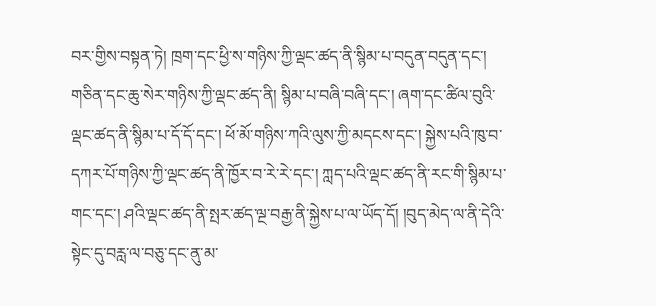བར་གྱིས་བསྟན་ཏེ། ཁྲག་དང་ཕྱི་ས་གཉིས་ཀྱི་ལྡང་ཚད་ནི་སྙིམ་པ་བདུན་བདུན་དང་། གཅིན་དང་ཆུ་སེར་གཉིས་ཀྱི་ལྡང་ཚད་ནི། སྙིམ་པ་བཞི་བཞི་དང་། ཞག་དང་ཚིལ་བུའི་ལྡང་ཚད་ནི་སྙིམ་པ་དོ་དོ་དང་། ཕོ་མོ་གཉིས་ཀའི་ལུས་ཀྱི་མདངས་དང་། སྐྱེས་པའི་ཁུ་བ་དཀར་པོ་གཉིས་ཀྱི་ལྡང་ཚད་ནི་ཁྱོར་བ་རེ་རེ་དང་། ཀླད་པའི་ལྡང་ཚད་ནི་རང་གི་སྙིམ་པ་གང་དང་། ཤའི་ལྡང་ཚད་ནི་སྤར་ཚད་ལྔ་བརྒྱ་ནི་སྐྱེས་པ་ལ་ཡོད་དོ། །བུད་མེད་ལ་ནི་དེའི་སྟེང་དུ་བརླ་ལ་བཅུ་དང་ནུ་མ་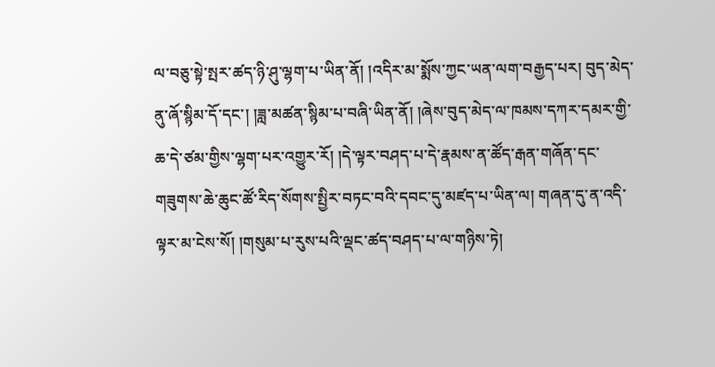ལ་བཅུ་སྟེ་སྤར་ཚད་ཉི་ཤུ་ལྷག་པ་ཡིན་ནོ། །འདིར་མ་སྨོས་ཀྱང་ཡན་ལག་བརྒྱད་པར། བུད་མེད་ནུ་ཞོ་སྙིམ་དོ་དང་། །ཟླ་མཚན་སྙིམ་པ་བཞི་ཡིན་ནོ། །ཞེས་བུད་མེད་ལ་ཁམས་དཀར་དམར་གྱི་ཆ་དེ་ཙམ་གྱིས་ལྷག་པར་འགྱུར་རོ། །དེ་ལྟར་བཤད་པ་དེ་རྣམས་ན་ཚོད་རྒན་གཞོན་དང་གཟུགས་ཆེ་ཆུང་ཚོ་རིད་སོགས་སྤྱིར་བཏང་བའི་དབང་དུ་མཛད་པ་ཡིན་ལ། གཞན་དུ་ན་འདི་ལྟར་མ་ངེས་སོ། །གསུམ་པ་རུས་པའི་ལྡང་ཚད་བཤད་པ་ལ་གཉིས་ཏེ།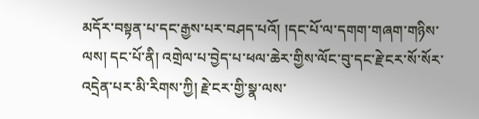མདོར་བསྟན་པ་དང་རྒྱས་པར་བཤད་པའོ། །དང་པོ་ལ་དགག་གཞག་གཉིས་ལས། དང་པོ་ནི། འགྲེལ་པ་བྱེད་པ་ཕལ་ཆེར་གྱིས་ལོང་བུ་དང་རྗེ་ངར་སོ་སོར་འདྲེན་པར་མི་རིགས་ཀྱི། རྗེ་ངར་གྱི་སྣ་ལས་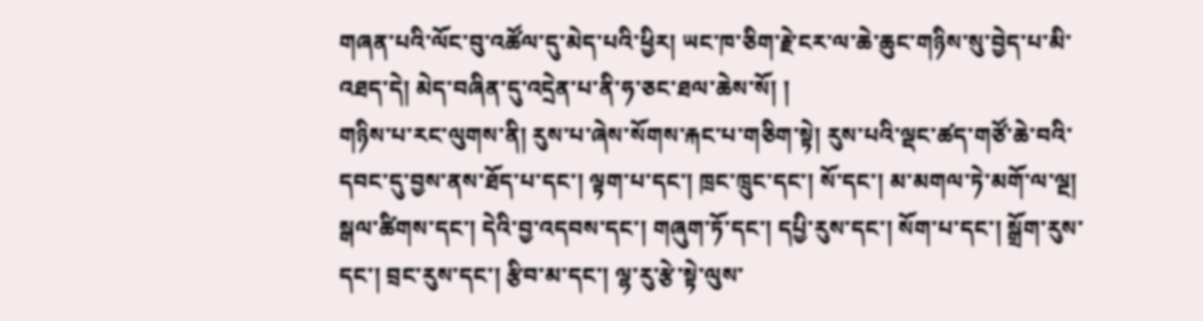གཞན་པའི་ལོང་བུ་འཚོལ་དུ་མེད་པའི་ཕྱིར། ཡང་ཁ་ཅིག་རྗེ་ངར་ལ་ཆེ་ཆུང་གཉིས་སུ་བྱེད་པ་མི་འཐད་དེ། མེད་བཞིན་དུ་འདྲེན་པ་ནི་ཧ་ཅང་ཐལ་ཆེས་སོ། །
གཉིས་པ་རང་ལུགས་ནི། རུས་པ་ཞེས་སོགས་རྐང་པ་གཅིག་སྟེ། རུས་པའི་ལྡང་ཚད་གཙོ་ཆེ་བའི་དབང་དུ་བྱས་ནས་ཐོད་པ་དང་། ལྟག་པ་དང་། ཁྲང་ཁྲུང་དང་། སོ་དང་། མ་མགལ་ཏེ་མགོ་ལ་ལྔ། སྒལ་ཚིགས་དང་། དེའི་བྱ་འདབས་དང་། གཞུག་ཏོ་དང་། དཔྱི་རུས་དང་། སོག་པ་དང་། སྒྲོག་རུས་དང་། བྲང་རུས་དང་། རྩིབ་མ་དང་། ལྷ་རུ་རྩེ་སྟེ་ལུས་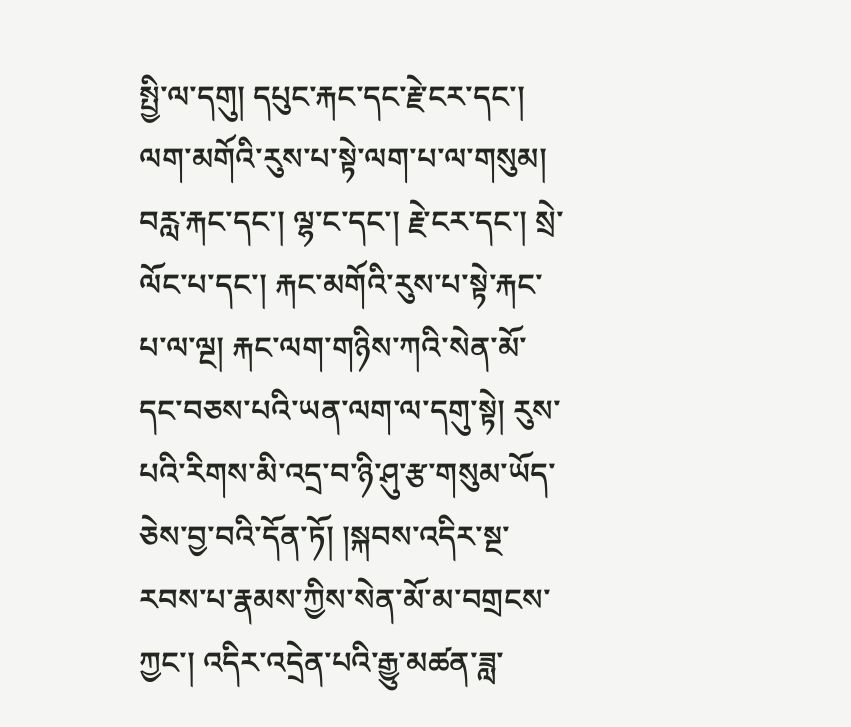སྤྱི་ལ་དགུ། དཔུང་རྐང་དང་རྗེ་ངར་དང་། ལག་མགོའི་རུས་པ་སྟེ་ལག་པ་ལ་གསུམ། བརླ་རྐང་དང་། ལྷ་ང་དང་། རྗེ་ངར་དང་། སྲེ་ལོང་པ་དང་། རྐང་མགོའི་རུས་པ་སྟེ་རྐང་པ་ལ་ལྔ། རྐང་ལག་གཉིས་ཀའི་སེན་མོ་དང་བཅས་པའི་ཡན་ལག་ལ་དགུ་སྟེ། རུས་པའི་རིགས་མི་འདྲ་བ་ཉི་ཤུ་རྩ་གསུམ་ཡོད་ཅེས་བྱ་བའི་དོན་ཏོ། །སྐབས་འདིར་སྔ་རབས་པ་རྣམས་ཀྱིས་སེན་མོ་མ་བགྲངས་ཀྱང་། འདིར་འདྲེན་པའི་རྒྱུ་མཚན་ཟླ་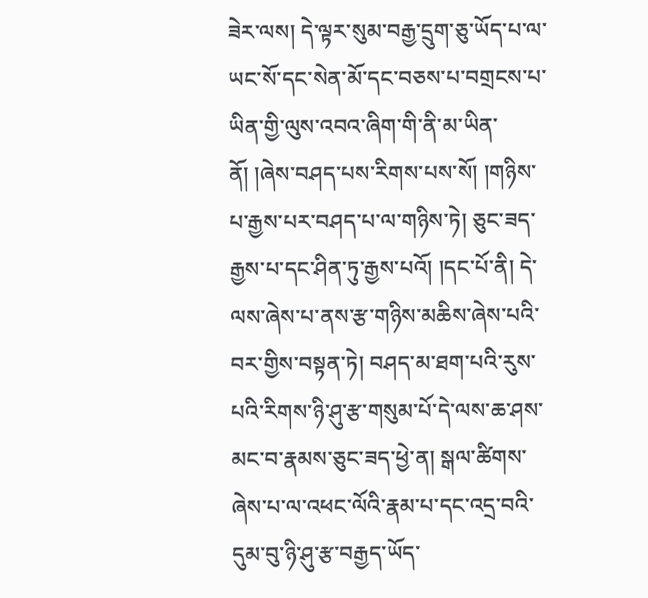ཟེར་ལས། དེ་ལྟར་སུམ་བརྒྱ་དྲུག་ཅུ་ཡོད་པ་ལ་ཡང་སོ་དང་སེན་མོ་དང་བཅས་པ་བགྲངས་པ་ཡིན་གྱི་ལུས་འབའ་ཞིག་གི་ནི་མ་ཡིན་ནོ། །ཞེས་བཤད་པས་རིགས་པས་སོ། །གཉིས་པ་རྒྱས་པར་བཤད་པ་ལ་གཉིས་ཏེ། ཅུང་ཟད་རྒྱས་པ་དང་ཤིན་ཏུ་རྒྱས་པའོ། །དང་པོ་ནི། དེ་ལས་ཞེས་པ་ནས་རྩ་གཉིས་མཆིས་ཞེས་པའི་བར་གྱིས་བསྟན་ཏེ། བཤད་མ་ཐག་པའི་རུས་པའི་རིགས་ཉི་ཤུ་རྩ་གསུམ་པོ་དེ་ལས་ཆ་ཤས་མང་བ་རྣམས་ཅུང་ཟད་ཕྱེ་ན། སྒལ་ཚིགས་ཞེས་པ་ལ་འཕང་ལོའི་རྣམ་པ་དང་འདྲ་བའི་དུམ་བུ་ཉི་ཤུ་རྩ་བརྒྱད་ཡོད་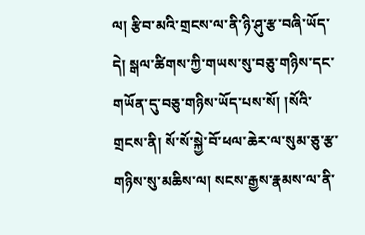ལ། རྩིབ་མའི་གྲངས་ལ་ནི་ཉི་ཤུ་རྩ་བཞི་ཡོད་དེ། སྒལ་ཚིགས་ཀྱི་གཡས་སུ་བཅུ་གཉིས་དང་གཡོན་དུ་བཅུ་གཉིས་ཡོད་པས་སོ། །སོའི་གྲངས་ནི། སོ་སོ་སྐྱེ་བོ་ཕལ་ཆེར་ལ་སུམ་ཅུ་རྩ་གཉིས་སུ་མཆིས་ལ། སངས་རྒྱས་རྣམས་ལ་ནི་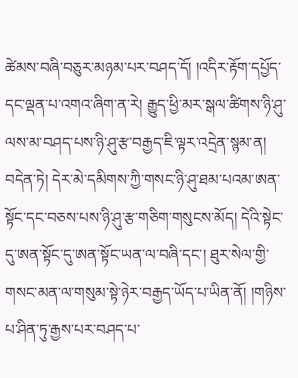ཚེམས་བཞི་བཅུར་མཉམ་པར་བཤད་དོ། །འདིར་རྟོག་དཔྱོད་དང་ལྡན་པ་འགའ་ཞིག་ན་རེ། རྒྱུད་ཕྱི་མར་སྒལ་ཚིགས་ཉི་ཤུ་ལས་མ་བཤད་པས་ཉི་ཤུ་རྩ་བརྒྱད་ཇི་ལྟར་འདྲེན་སྙམ་ན། བདེན་ཏེ། དེར་མེ་དམིགས་ཀྱི་གསང་ཉི་ཤུ་ཐམ་པའམ་ཨན་སྟོང་དང་བཅས་པས་ཉི་ཤུ་རྩ་གཅིག་གསུངས་མོད། དེའི་སྟེང་དུ་ཨན་སྟོང་དུ་ཨན་སྟོང་ཡན་ལ་བཞི་དང་། ཐུར་སེལ་གྱི་གསང་མན་ལ་གསུམ་སྟེ་ཉེར་བརྒྱད་ཡོད་པ་ཡིན་ནོ། །གཉིས་པ་ཤིན་ཏུ་རྒྱས་པར་བཤད་པ་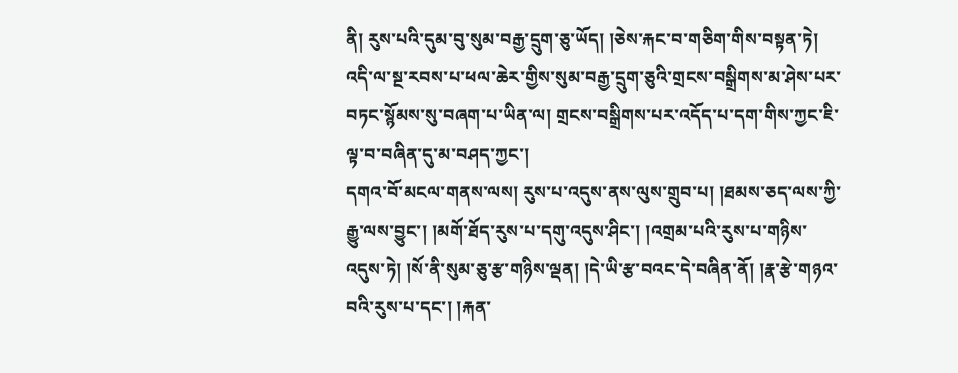ནི། རུས་པའི་དུམ་བུ་སུམ་བརྒྱ་དྲུག་ཅུ་ཡོད། །ཅེས་རྐང་བ་གཅིག་གིས་བསྟན་ཏེ། འདི་ལ་སྔ་རབས་པ་ཕལ་ཆེར་གྱིས་སུམ་བརྒྱ་དྲུག་ཅུའི་གྲངས་བསྒྲིགས་མ་ཤེས་པར་བཏང་སྙོམས་སུ་བཞག་པ་ཡིན་ལ། གྲངས་བསྒྲིགས་པར་འདོད་པ་དག་གིས་ཀྱང་ཇི་ལྟ་བ་བཞིན་དུ་མ་བཤད་ཀྱང་།
དགའ་བོ་མངལ་གནས་ལས། རུས་པ་འདུས་ནས་ལུས་གྲུབ་པ། །ཐམས་ཅད་ལས་ཀྱི་རྒྱུ་ལས་བྱུང་། །མགོ་ཐོད་རུས་པ་དགུ་འདུས་ཤིང་། །འགྲམ་པའི་རུས་པ་གཉིས་འདུས་ཏེ། །སོ་ནི་སུམ་ཅུ་རྩ་གཉིས་ལྡན། །དེ་ཡི་རྩ་བའང་དེ་བཞིན་ནོ། །རྣ་རྩེ་གཉའ་བའི་རུས་པ་དང་། །རྐན་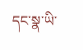དང་སྣ་ཡི་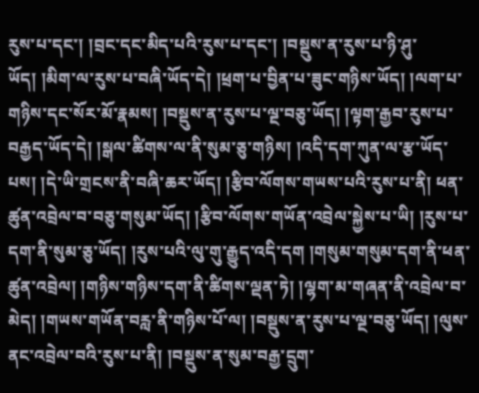རུས་པ་དང་། །བྲང་དང་མིད་པའི་རུས་པ་དང་། །བསྡུས་ན་རུས་པ་ཉི་ཤུ་ཡོད། །མིག་ལ་རུས་པ་བཞི་ཡོད་དེ། །ཕྲག་པ་བྱིན་པ་ཟུང་གཉིས་ཡོད། །ལག་པ་གཉིས་དང་སོར་མོ་རྣམས། །བསྡུས་ན་རུས་པ་ལྔ་བཅུ་ཡོད། །ལྟག་རྒྱབ་རུས་པ་བརྒྱད་ཡོད་དེ། །སྒལ་ཚིགས་ལ་ནི་སུམ་ཅུ་གཉིས། །འདི་དག་ཀུན་ལ་རྩ་ཡོད་པས། །དེ་ཡི་གྲངས་ནི་བཞི་ཆར་ཡོད། །རྩིབ་ལོགས་གཡས་པའི་རུས་པ་ནི། ཕན་ཚུན་འབྲེལ་བ་བཅུ་གསུམ་ཡོད། །རྩིབ་ལོགས་གཡོན་འབྲེལ་སྐྱེས་པ་ཡི། །རུས་པ་དག་ནི་སུམ་ཅུ་ཡོད། །རུས་པའི་ལུ་གུ་རྒྱུད་འདི་དག །གསུམ་གསུམ་དག་ནི་ཕན་ཚུན་འབྲེལ། །གཉིས་གཉིས་དག་ནི་ཚིགས་ལྡན་ཏེ། །ལྷག་མ་གཞན་ནི་འབྲེལ་བ་མེད། །གཡས་གཡོན་བརླ་ནི་གཉིས་པོ་ལ། །བསྡུས་ན་རུས་པ་ལྔ་བཅུ་ཡོད། །ལུས་ནང་འབྲེལ་བའི་རུས་པ་ནི། །བསྡུས་ན་སུམ་བརྒྱ་དྲུག་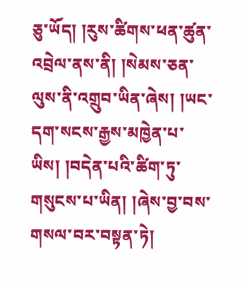ཅུ་ཡོད། །རུས་ཚིགས་ཕན་ཚུན་འབྲེལ་ནས་ནི། །སེམས་ཅན་ལུས་ནི་འགྲུབ་ཡིན་ཞེས། །ཡང་དག་སངས་རྒྱས་མཁྱེན་པ་ཡིས། །བདེན་པའི་ཚིག་ཏུ་གསུངས་པ་ཡིན། །ཞེས་བྱ་བས་གསལ་བར་བསྟན་ཏེ།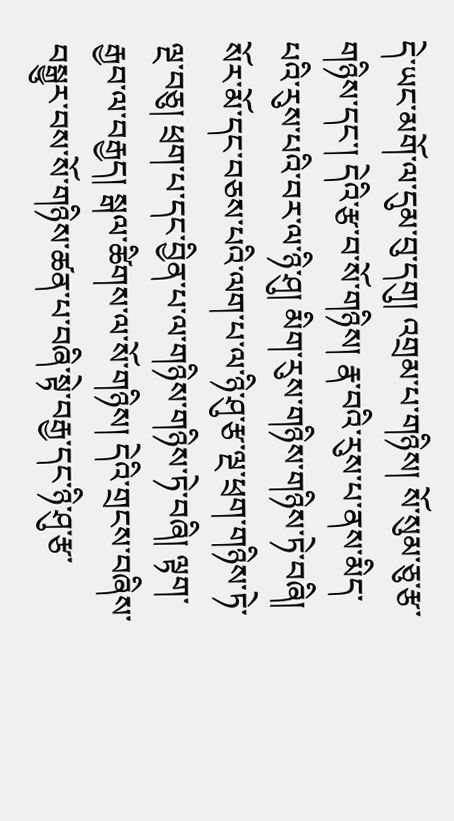དེ་ཡང་མགོ་ལ་དུམ་བུ་དགུ། འགྲམ་པ་གཉིས། སོ་སུམ་ཅུ་རྩ་གཉིས་དང་། དེའི་རྩ་བ་སོ་གཉིས། རྣ་བའི་རུས་པ་ནས་མིད་པའི་རུས་པའི་བར་ལ་ཉི་ཤུ། མིག་རུས་གཉིས་གཉིས་ཏེ་བཞི། སོར་མོ་དང་བཅས་པའི་ལག་པ་ལ་ཉི་ཤུ་རྩ་ལྔ་ཕྲག་གཉིས་ཏེ་ལྔ་བཅུ། ཕྲག་པ་དང་བྱིན་པ་ལ་གཉིས་གཉིས་ཏེ་བཞི། ལྟག་རྒྱབ་ལ་བརྒྱད། སྒལ་ཚིགས་ལ་སོ་གཉིས། དེའི་གྲངས་བཞིས་བསྒྱུར་བས་སོ་གཉིས་ཚན་པ་བཞི་སྟེ་བརྒྱ་དང་ཉི་ཤུ་རྩ་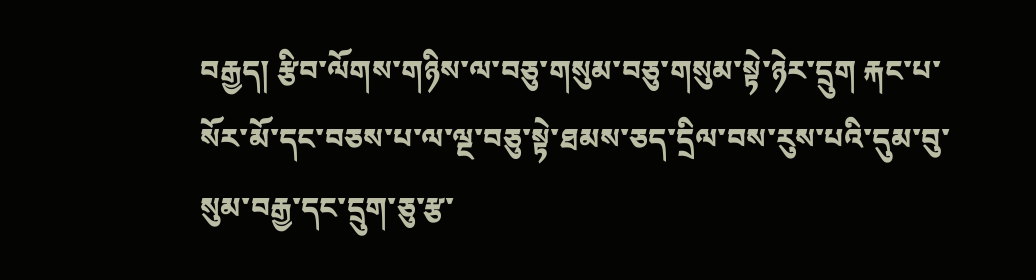བརྒྱད། རྩིབ་ལོགས་གཉིས་ལ་བཅུ་གསུམ་བཅུ་གསུམ་སྟེ་ཉེར་དྲུག རྐང་པ་སོར་མོ་དང་བཅས་པ་ལ་ལྔ་བཅུ་སྟེ་ཐམས་ཅད་དྲིལ་བས་རུས་པའི་དུམ་བུ་སུམ་བརྒྱ་དང་དྲུག་ཅུ་རྩ་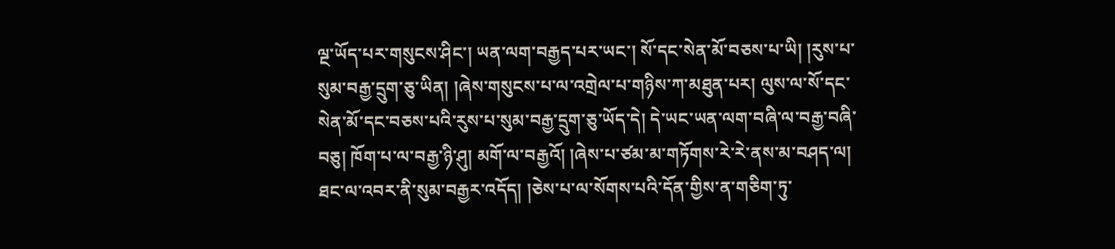ལྔ་ཡོད་པར་གསུངས་ཤིང་། ཡན་ལག་བརྒྱད་པར་ཡང་། སོ་དང་སེན་མོ་བཅས་པ་ཡི། །རུས་པ་སུམ་བརྒྱ་དྲུག་ཅུ་ཡིན། །ཞེས་གསུངས་པ་ལ་འགྲེལ་པ་གཉིས་ཀ་མཐུན་པར། ལུས་ལ་སོ་དང་སེན་མོ་དང་བཅས་པའི་རུས་པ་སུམ་བརྒྱ་དྲུག་ཅུ་ཡོད་དེ། དེ་ཡང་ཡན་ལག་བཞི་ལ་བརྒྱ་བཞི་བཅུ། ཁོག་པ་ལ་བརྒྱ་ཉི་ཤུ། མགོ་ལ་བརྒྱའོ། །ཞེས་པ་ཙམ་མ་གཏོགས་རེ་རེ་ནས་མ་བཤད་ལ། ཐང་ལ་འབར་ནི་སུམ་བརྒྱར་འདོད། །ཅེས་པ་ལ་སོགས་པའི་དོན་གྱིས་ན་གཅིག་ཏུ་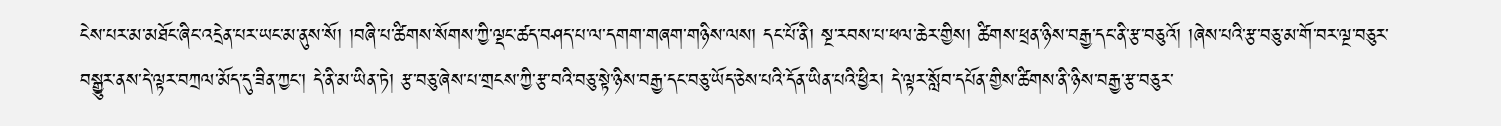ངེས་པར་མ་མཐོང་ཞིང་འདྲེན་པར་ཡང་མ་ནུས་སོ། །བཞི་པ་ཚིགས་སོགས་ཀྱི་ལྡང་ཚད་བཤད་པ་ལ་དགག་གཞག་གཉིས་ལས། དང་པོ་ནི། སྔ་རབས་པ་ཕལ་ཆེར་གྱིས། ཚིགས་ཕྲན་ཉིས་བརྒྱ་དང་ནི་རྩ་བཅུའོ། །ཞེས་པའི་རྩ་བཅུ་མ་གོ་བར་ལྔ་བཅུར་བསྒྱུར་ནས་དེ་ལྟར་བཀྲལ་མོད་དུ་ཟིན་ཀྱང་། དེ་ནི་མ་ཡིན་ཏེ། རྩ་བཅུ་ཞེས་པ་གྲངས་ཀྱི་རྩ་བའི་བཅུ་སྟེ་ཉིས་བརྒྱ་དང་བཅུ་ཡོད་ཅེས་པའི་དོན་ཡིན་པའི་ཕྱིར། དེ་ལྟར་སློབ་དཔོན་གྱིས་ཚིགས་ནི་ཉིས་བརྒྱ་རྩ་བཅུར་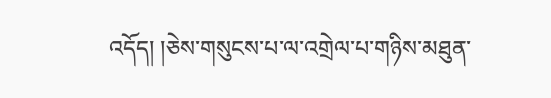འདོད། །ཅེས་གསུངས་པ་ལ་འགྲེལ་པ་གཉིས་མཐུན་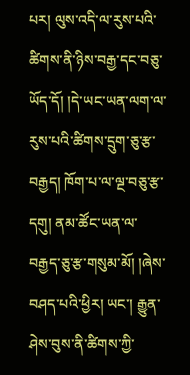པར། ལུས་འདི་ལ་རུས་པའི་ཚིགས་ནི་ཉིས་བརྒྱ་དང་བཅུ་ཡོད་དོ། །དེ་ཡང་ཡན་ལག་ལ་རུས་པའི་ཚིགས་དྲུག་ཅུ་རྩ་བརྒྱད། ཁོག་པ་ལ་ལྔ་བཅུ་རྩ་དགུ། ནམ་ཚོང་ཡན་ལ་བརྒྱད་ཅུ་རྩ་གསུམ་མོ། །ཞེས་བཤད་པའི་ཕྱིར། ཡང་། རྒྱུན་ཤེས་བུས་ནི་ཚིགས་ཀྱི་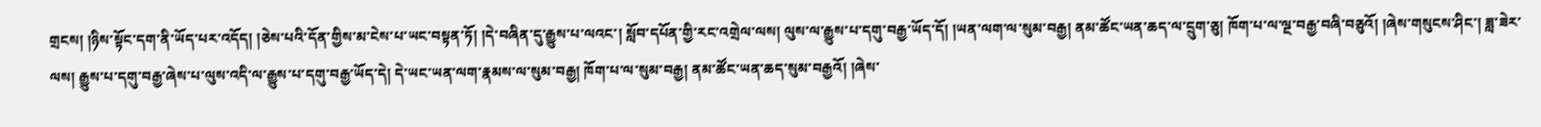གྲངས། །ཉིས་སྟོང་དག་ནི་ཡོད་པར་འདོད། །ཅེས་པའི་དོན་གྱིས་མ་ངེས་པ་ཡང་བསྟན་ཏོ། །དེ་བཞིན་དུ་རྒྱུས་པ་ལའང་། སློབ་དཔོན་གྱི་རང་འགྲེལ་ལས། ལུས་ལ་རྒྱུས་པ་དགུ་བརྒྱ་ཡོད་དོ། །ཡན་ལག་ལ་སུམ་བརྒྱ། ནམ་ཚོང་ཡན་ཆད་ལ་དྲུག་ཅུ། ཁོག་པ་ལ་ལྔ་བརྒྱ་བཞི་བཅུའོ། །ཞེས་གསུངས་ཤིང་། ཟླ་ཟེར་ལས། རྒྱུས་པ་དགུ་བརྒྱ་ཞེས་པ་ལུས་འདི་ལ་རྒྱུས་པ་དགུ་བརྒྱ་ཡོད་དེ། དེ་ཡང་ཡན་ལག་རྣམས་ལ་སུམ་བརྒྱ། ཁོག་པ་ལ་སུམ་བརྒྱ། ནམ་ཚོང་ཡན་ཆད་སུམ་བརྒྱའོ། །ཞེས་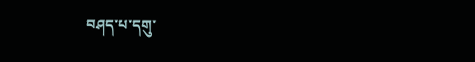བཤད་པ་དགུ་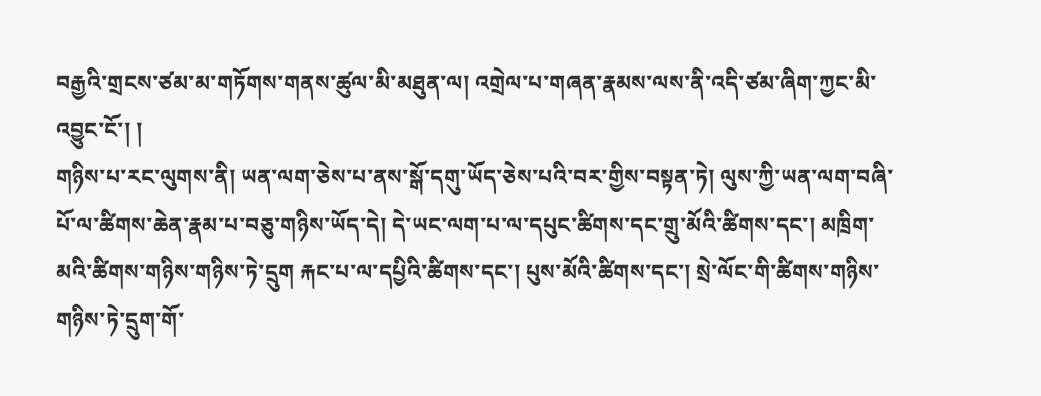བརྒྱའི་གྲངས་ཙམ་མ་གཏོགས་གནས་ཚུལ་མི་མཐུན་ལ། འགྲེལ་པ་གཞན་རྣམས་ལས་ནི་འདི་ཙམ་ཞིག་ཀྱང་མི་འབྱུང་ངོ་། །
གཉིས་པ་རང་ལུགས་ནི། ཡན་ལག་ཅེས་པ་ནས་སྒོ་དགུ་ཡོད་ཅེས་པའི་བར་གྱིས་བསྟན་ཏེ། ལུས་ཀྱི་ཡན་ལག་བཞི་པོ་ལ་ཚིགས་ཆེན་རྣམ་པ་བཅུ་གཉིས་ཡོད་དེ། དེ་ཡང་ལག་པ་ལ་དཔུང་ཚིགས་དང་གྲུ་མོའི་ཚིགས་དང་། མཁྲིག་མའི་ཚིགས་གཉིས་གཉིས་ཏེ་དྲུག རྐང་པ་ལ་དཔྱིའི་ཚིགས་དང་། པུས་མོའི་ཚིགས་དང་། སྲེ་ལོང་གི་ཚིགས་གཉིས་གཉིས་ཏེ་དྲུག་གོ་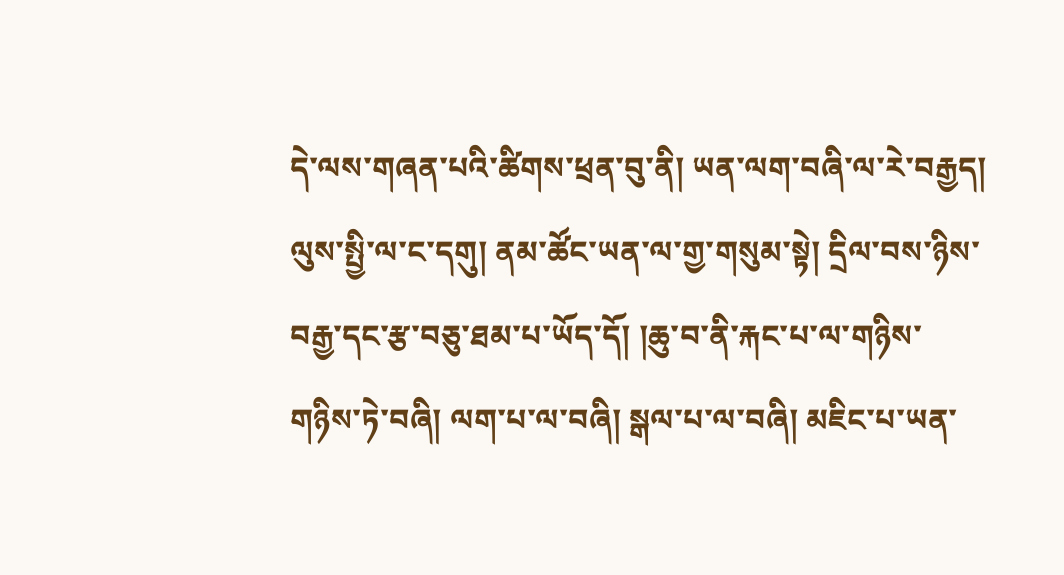དེ་ལས་གཞན་པའི་ཚིགས་ཕྲན་བུ་ནི། ཡན་ལག་བཞི་ལ་རེ་བརྒྱད། ལུས་སྤྱི་ལ་ང་དགུ། ནམ་ཚོང་ཡན་ལ་གྱ་གསུམ་སྟེ། དྲིལ་བས་ཉིས་བརྒྱ་དང་རྩ་བཅུ་ཐམ་པ་ཡོད་དོ། །ཆུ་བ་ནི་རྐང་པ་ལ་གཉིས་གཉིས་ཏེ་བཞི། ལག་པ་ལ་བཞི། སྒལ་པ་ལ་བཞི། མཇིང་པ་ཡན་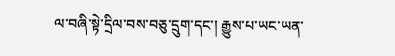ལ་བཞི་སྟེ་དྲིལ་བས་བཅུ་དྲུག་དང་། རྒྱུས་པ་ཡང་ཡན་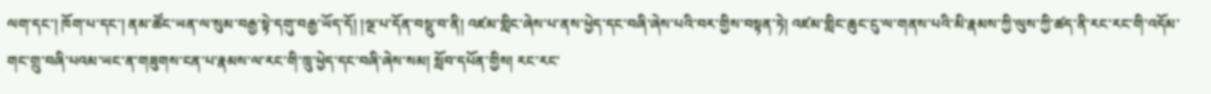ལག་དང་། ཁོག་པ་དང་། ནམ་ཚོང་ཡན་ལ་སུམ་བརྒྱ་སྟེ་དགུ་བརྒྱ་ཡོད་དོ། །ལྔ་པ་དོན་བསྡུ་བ་ནི། འཛམ་གླིང་ཞེས་པ་ནས་ཕྱེད་དང་བཞི་ཞེས་པའི་བར་གྱིས་བསྟན་ཏེ། འཛམ་གླིང་ཆུང་ངུ་ལ་གནས་པའི་མི་རྣམས་ཀྱི་ལུས་ཀྱི་ཚད་ནི་རང་རང་གི་འདོམ་གང་གྲུ་བཞི་པའམ་ཡང་ན་གཟུགས་ངན་པ་རྣམས་ལ་རང་གི་ཁྲུ་ཕྱེད་དང་བཞི་ཞེས་སམ། སློབ་དཔོན་གྱིས། རང་རང་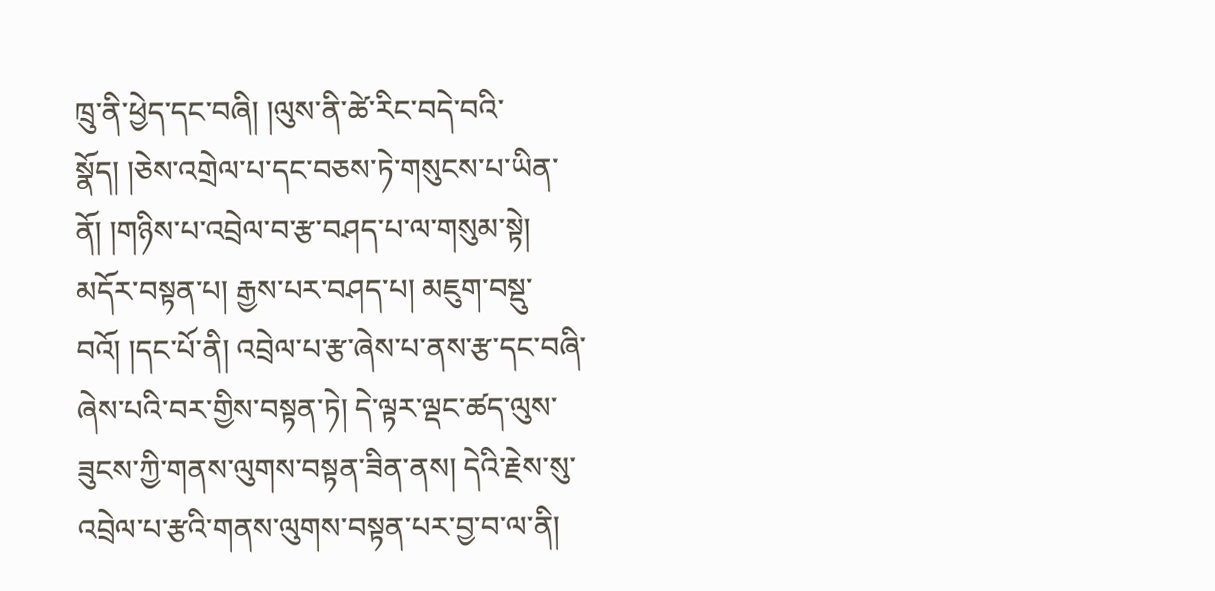ཁྲུ་ནི་ཕྱེད་དང་བཞི། །ལུས་ནི་ཚེ་རིང་བདེ་བའི་སྣོད། །ཅེས་འགྲེལ་པ་དང་བཅས་ཏེ་གསུངས་པ་ཡིན་ནོ། །གཉིས་པ་འབྲེལ་བ་རྩ་བཤད་པ་ལ་གསུམ་སྟེ། མདོར་བསྟན་པ། རྒྱས་པར་བཤད་པ། མཇུག་བསྡུ་བའོ། །དང་པོ་ནི། འབྲེལ་པ་རྩ་ཞེས་པ་ནས་རྩ་དང་བཞི་ཞེས་པའི་བར་གྱིས་བསྟན་ཏེ། དེ་ལྟར་ལྡང་ཚད་ལུས་ཟུངས་ཀྱི་གནས་ལུགས་བསྟན་ཟིན་ནས། དེའི་རྗེས་སུ་འབྲེལ་པ་རྩའི་གནས་ལུགས་བསྟན་པར་བྱ་བ་ལ་ནི།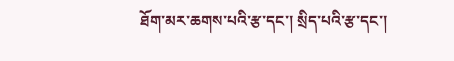ཐོག་མར་ཆགས་པའི་རྩ་དང་། སྲིད་པའི་རྩ་དང་།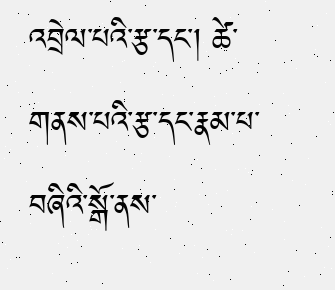འབྲེལ་པའི་རྩ་དང་། ཚེ་གནས་པའི་རྩ་དང་རྣམ་པ་བཞིའི་སྒོ་ནས་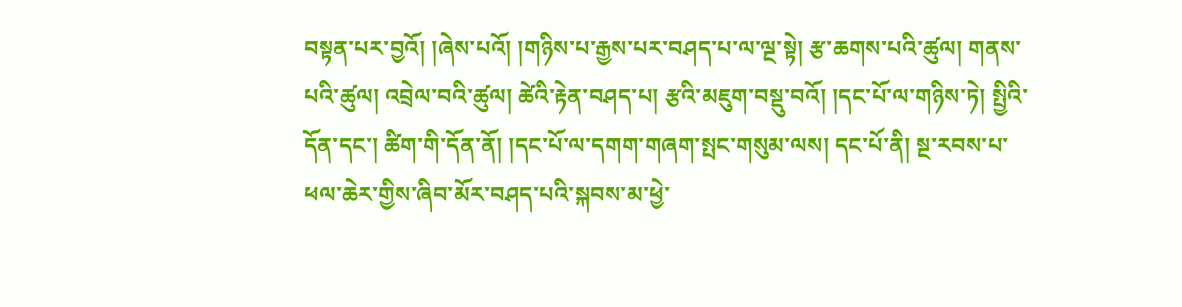བསྟན་པར་བྱའོ། །ཞེས་པའོ། །གཉིས་པ་རྒྱས་པར་བཤད་པ་ལ་ལྔ་སྟེ། རྩ་ཆགས་པའི་ཚུལ། གནས་པའི་ཚུལ། འབྲེལ་བའི་ཚུལ། ཚེའི་རྟེན་བཤད་པ། རྩའི་མཇུག་བསྡུ་བའོ། །དང་པོ་ལ་གཉིས་ཏེ། སྤྱིའི་དོན་དང་། ཚིག་གི་དོན་ནོ། །དང་པོ་ལ་དགག་གཞག་སྤང་གསུམ་ལས། དང་པོ་ནི། སྔ་རབས་པ་ཕལ་ཆེར་གྱིས་ཞིབ་མོར་བཤད་པའི་སྐབས་མ་ཕྱེ་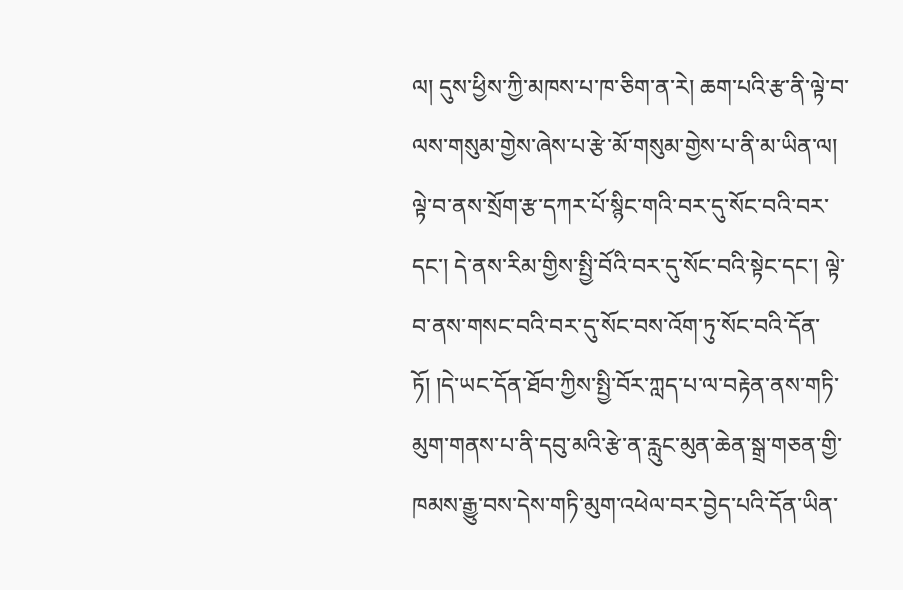ལ། དུས་ཕྱིས་ཀྱི་མཁས་པ་ཁ་ཅིག་ན་རེ། ཆག་པའི་རྩ་ནི་ལྟེ་བ་ལས་གསུམ་གྱེས་ཞེས་པ་རྩེ་མོ་གསུམ་གྱེས་པ་ནི་མ་ཡིན་ལ། ལྟེ་བ་ནས་སྲོག་རྩ་དཀར་པོ་སྙིང་གའི་བར་དུ་སོང་བའི་བར་དང་། དེ་ནས་རིམ་གྱིས་སྤྱི་བོའི་བར་དུ་སོང་བའི་སྟེང་དང་། ལྟེ་བ་ནས་གསང་བའི་བར་དུ་སོང་བས་འོག་ཏུ་སོང་བའི་དོན་ཏོ། །དེ་ཡང་དོན་ཐོབ་ཀྱིས་སྤྱི་བོར་ཀླད་པ་ལ་བརྟེན་ནས་གཏི་མུག་གནས་པ་ནི་དབུ་མའི་རྩེ་ན་རླུང་མུན་ཆེན་སྒྲ་གཅན་གྱི་ཁམས་རྒྱུ་བས་དེས་གཏི་མུག་འཕེལ་བར་བྱེད་པའི་དོན་ཡིན་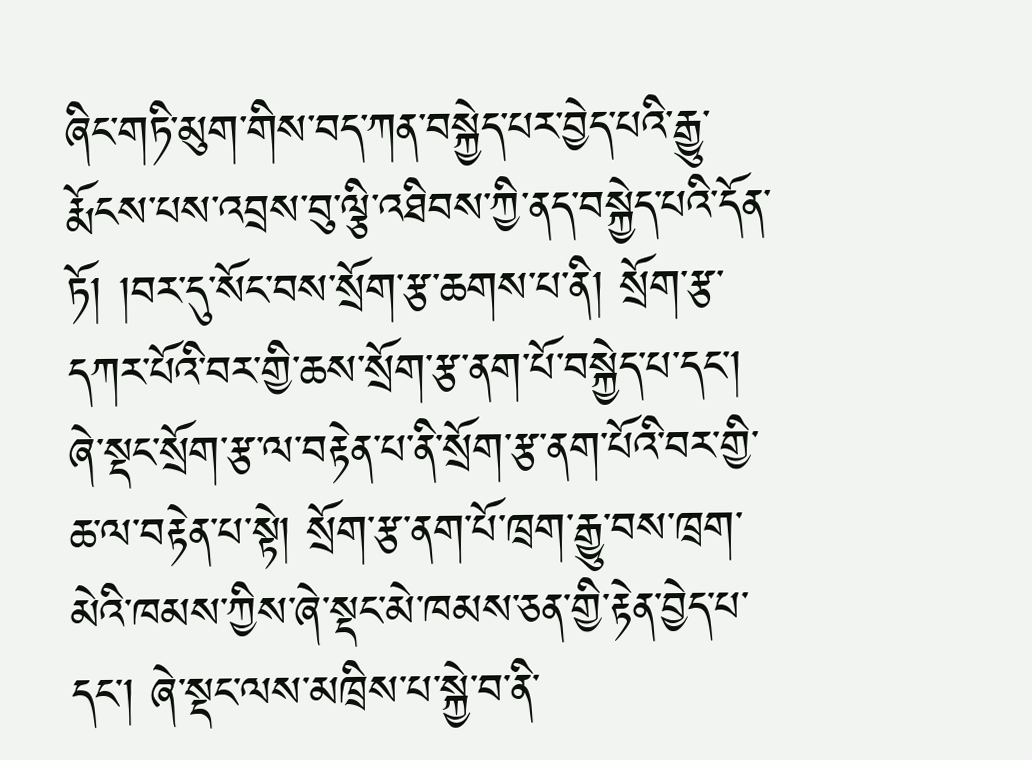ཞིང་གཏི་མུག་གིས་བད་ཀན་བསྐྱེད་པར་བྱེད་པའི་རྒྱུ་རྨོངས་པས་འབྲས་བུ་ལྕི་འཐིབས་ཀྱི་ནད་བསྐྱེད་པའི་དོན་ཏོ། །བར་དུ་སོང་བས་སྲོག་རྩ་ཆགས་པ་ནི། སྲོག་རྩ་དཀར་པོའི་བར་གྱི་ཆས་སྲོག་རྩ་ནག་པོ་བསྐྱེད་པ་དང་། ཞེ་སྡང་སྲོག་རྩ་ལ་བརྟེན་པ་ནི་སྲོག་རྩ་ནག་པོའི་བར་གྱི་ཆ་ལ་བརྟེན་པ་སྟེ། སྲོག་རྩ་ནག་པོ་ཁྲག་རྒྱུ་བས་ཁྲག་མེའི་ཁམས་ཀྱིས་ཞེ་སྡང་མེ་ཁམས་ཅན་གྱི་རྟེན་བྱེད་པ་དང་། ཞེ་སྡང་ལས་མཁྲིས་པ་སྐྱེ་བ་ནི་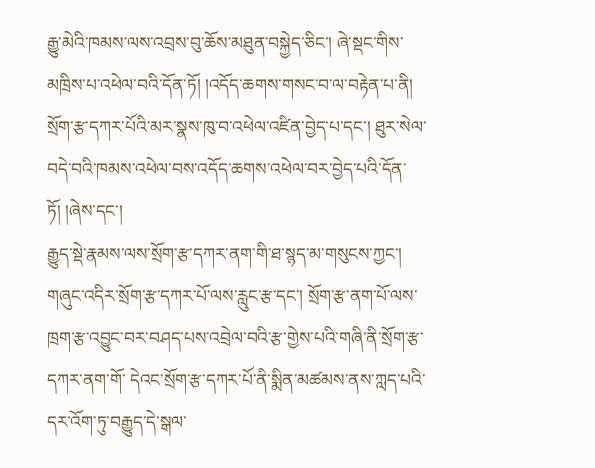རྒྱུ་མེའི་ཁམས་ལས་འབྲས་བུ་ཆོས་མཐུན་བསྐྱེད་ཅིང་། ཞེ་སྡང་གིས་མཁྲིས་པ་འཕེལ་བའི་དོན་ཏོ། །འདོད་ཆགས་གསང་བ་ལ་བརྟེན་པ་ནི། སྲོག་རྩ་དཀར་པོའི་མར་སྣས་ཁུ་བ་འཕེལ་འཛིན་བྱེད་པ་དང་། ཐུར་སེལ་བདེ་བའི་ཁམས་འཕེལ་བས་འདོད་ཆགས་འཕེལ་བར་བྱེད་པའི་དོན་ཏོ། །ཞེས་དང་།
རྒྱུད་སྡེ་རྣམས་ལས་སྲོག་རྩ་དཀར་ནག་གི་ཐ་སྙད་མ་གསུངས་ཀྱང་། གཞུང་འདིར་སྲོག་རྩ་དཀར་པོ་ལས་རླུང་རྩ་དང་། སྲོག་རྩ་ནག་པོ་ལས་ཁྲག་རྩ་འབྱུང་བར་བཤད་པས་འབྲེལ་བའི་རྩ་གྱེས་པའི་གཞི་ནི་སྲོག་རྩ་དཀར་ནག་གོ་ དེའང་སྲོག་རྩ་དཀར་པོ་ནི་སྨིན་མཚམས་ནས་ཀླད་པའི་དར་འོག་ཏུ་བརྒྱུད་དེ་སྒལ་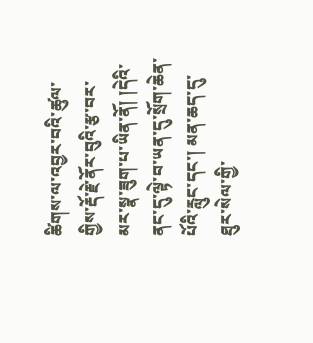ཚིགས་ལ་འབྱར་བའི་ཚུལ་གྱིས་རྡོ་རྗེ་ནོར་བུའི་རྩ་བར་མར་སྣ་ཟུག་པ་ཡིན་ནོ། །དེའི་ནང་དུ་ལྟེ་བ་ཡན་དུ་སྲོག་ཆེན་པོའི་རླུང་དང་། མན་ཆད་དུ་ཐུར་སེལ་གྱི་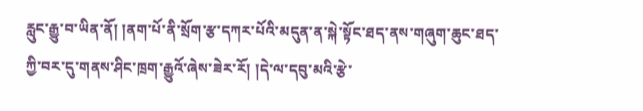རླུང་རྒྱུ་བ་ཡིན་ནོ། །ནག་པོ་ནི་སྲོག་རྩ་དཀར་པོའི་མདུན་ན་སྐེ་སྟོང་ཐད་ནས་གཞུག་ཆུང་ཐད་ཀྱི་བར་དུ་གནས་ཤིང་ཁྲག་རྒྱུའོ་ཞེས་ཟེར་རོ། །དེ་ལ་དབུ་མའི་རྩེ་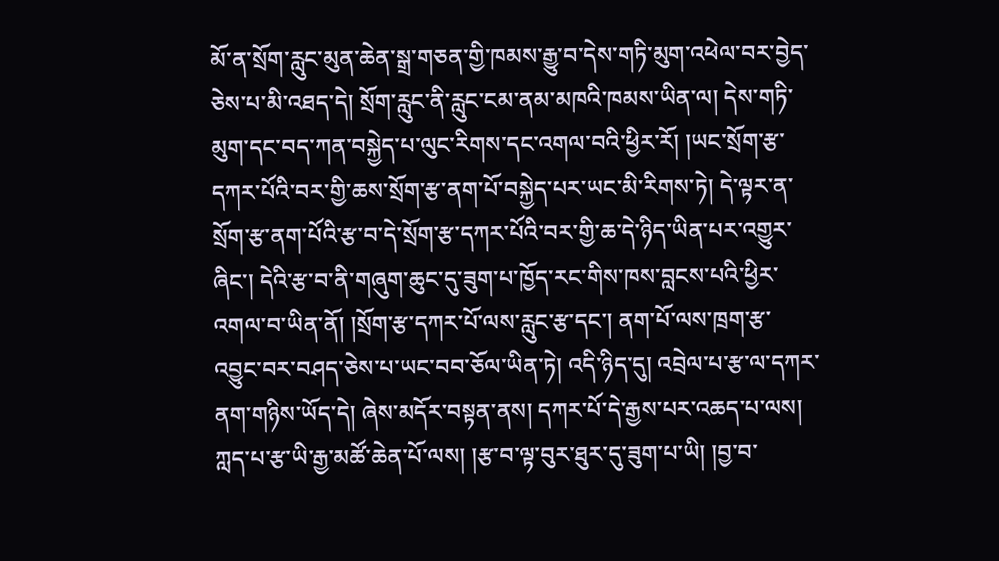མོ་ན་སྲོག་རླུང་མུན་ཆེན་སྒྲ་གཅན་གྱི་ཁམས་རྒྱུ་བ་དེས་གཏི་མུག་འཕེལ་བར་བྱེད་ཅེས་པ་མི་འཐད་དེ། སྲོག་རླུང་ནི་རླུང་ངམ་ནམ་མཁའི་ཁམས་ཡིན་ལ། དེས་གཏི་མུག་དང་བད་ཀན་བསྐྱེད་པ་ལུང་རིགས་དང་འགལ་བའི་ཕྱིར་རོ། །ཡང་སྲོག་རྩ་དཀར་པོའི་བར་གྱི་ཆས་སྲོག་རྩ་ནག་པོ་བསྐྱེད་པར་ཡང་མི་རིགས་ཏེ། དེ་ལྟར་ན་སྲོག་རྩ་ནག་པོའི་རྩ་བ་དེ་སྲོག་རྩ་དཀར་པོའི་བར་གྱི་ཆ་དེ་ཉིད་ཡིན་པར་འགྱུར་ཞིང་། དེའི་རྩ་བ་ནི་གཞུག་ཆུང་དུ་ཟུག་པ་ཁྱོད་རང་གིས་ཁས་བླངས་པའི་ཕྱིར་འགལ་བ་ཡིན་ནོ། །སྲོག་རྩ་དཀར་པོ་ལས་རླུང་རྩ་དང་། ནག་པོ་ལས་ཁྲག་རྩ་འབྱུང་བར་བཤད་ཅེས་པ་ཡང་བབ་ཅོལ་ཡིན་ཏེ། འདི་ཉིད་དུ། འབྲེལ་པ་རྩ་ལ་དཀར་ནག་གཉིས་ཡོད་དེ། ཞེས་མདོར་བསྟན་ནས། དཀར་པོ་དེ་རྒྱས་པར་འཆད་པ་ལས། ཀླད་པ་རྩ་ཡི་རྒྱ་མཚོ་ཆེན་པོ་ལས། །རྩ་བ་ལྟ་བུར་ཐུར་དུ་ཟུག་པ་ཡི། །བྱ་བ་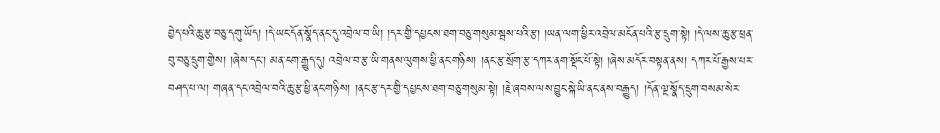བྱེད་པའི་ཆུ་རྩ་བཅུ་དགུ་ཡོད། །དེ་ཡང་དོན་སྣོད་ནང་དུ་འབྲེལ་བ་ཡི། །དར་གྱི་དཔྱངས་ཐག་བཅུ་གསུམ་སྦས་པའི་རྩ། །ཡན་ལག་ཕྱིར་འབྲེལ་མངོན་པའི་རྩ་དྲུག་སྟེ། །དེ་ལས་ཆུ་རྩ་ཕྲན་བུ་བཅུ་དྲུག་གྱེས། །ཞེས་དང་། མན་ངག་རྒྱུད་དུ། འབྲེལ་བ་རྩ་ཡི་གནས་ལུགས་ཕྱི་ནང་གཉིས། །ནང་རྩ་སྲོག་རྩ་དཀར་ནག་སྡོང་པོ་སྟེ། །ཞེས་མདོར་བསྟན་ནས། དཀར་པོ་རྒྱས་པར་བཤད་པ་ལ། གཞན་དང་འབྲེལ་བའི་ཆུ་རྩ་ཕྱི་ནང་གཉིས། །ནང་རྩ་དར་གྱི་དཔྱངས་ཐག་བཅུ་གསུམ་སྟེ། །རྗེ་ཞབས་ལས་བྱུང་སྐེ་ཡི་ནང་ནས་བརྒྱུད། །དོན་ལྔ་སྣོད་དྲུག་བསམ་སེར་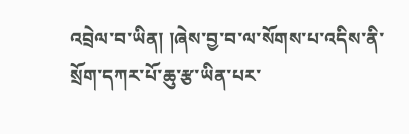འབྲེལ་བ་ཡིན། །ཞེས་བྱ་བ་ལ་སོགས་པ་འདིས་ནི་སྲོག་དཀར་པོ་ཆུ་རྩ་ཡིན་པར་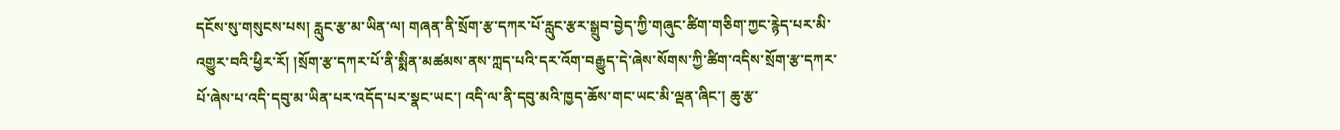དངོས་སུ་གསུངས་པས། རླུང་རྩ་མ་ཡིན་ལ། གཞན་ནི་སྲོག་རྩ་དཀར་པོ་རླུང་རྩར་སྒྲུབ་བྱེད་ཀྱི་གཞུང་ཚིག་གཅིག་ཀྱང་རྙེད་པར་མི་འགྱུར་བའི་ཕྱིར་རོ། །སྲོག་རྩ་དཀར་པོ་ནི་སྨིན་མཚམས་ནས་ཀླད་པའི་དར་འོག་བརྒྱུད་དེ་ཞེས་སོགས་ཀྱི་ཚིག་འདིས་སྲོག་རྩ་དཀར་པོ་ཞེས་པ་འདི་དབུ་མ་ཡིན་པར་འདོད་པར་སྣང་ཡང་། འདི་ལ་ནི་དབུ་མའི་ཁྱད་ཆོས་གང་ཡང་མི་ལྡན་ཞིང་། ཆུ་རྩ་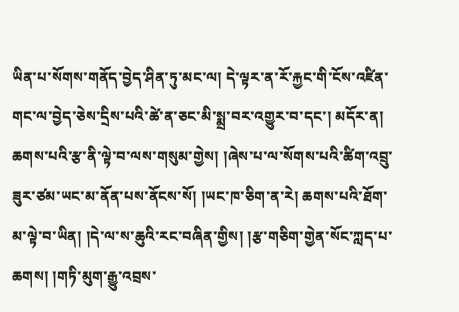ཡིན་པ་སོགས་གནོད་བྱེད་ཤིན་ཏུ་མང་ལ། དེ་ལྟར་ན་རོ་རྐྱང་གི་ངོས་འཛིན་གང་ལ་བྱེད་ཅེས་དྲིས་པའི་ཚེ་ན་ཅང་མི་སྨྲ་བར་འགྱུར་བ་དང་། མདོར་ན། ཆགས་པའི་རྩ་ནི་ལྟེ་བ་ལས་གསུམ་གྱེས། །ཞེས་པ་ལ་སོགས་པའི་ཚིག་འབྲུ་ཟུར་ཙམ་ཡང་མ་ནོན་པས་ནོངས་སོ། །ཡང་ཁ་ཅིག་ན་རེ། ཆགས་པའི་ཐོག་མ་ལྟེ་བ་ཡིན། །དེ་ལ་ས་ཆུའི་རང་བཞིན་གྱིས། །རྩ་གཅིག་གྱེན་སོང་ཀླད་པ་ཆགས། །གཏི་མུག་རྒྱུ་འབྲས་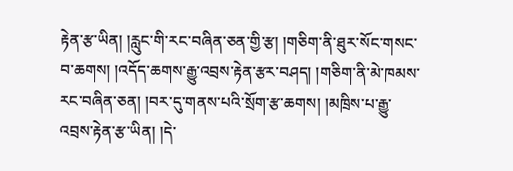རྟེན་རྩ་ཡིན། །རླུང་གི་རང་བཞིན་ཅན་གྱི་རྩ། །གཅིག་ནི་ཐུར་སོང་གསང་བ་ཆགས། །འདོད་ཆགས་རྒྱུ་འབྲས་རྟེན་རྩར་བཤད། །གཅིག་ནི་མེ་ཁམས་རང་བཞིན་ཅན། །བར་དུ་གནས་པའི་སྲོག་རྩ་ཆགས། །མཁྲིས་པ་རྒྱུ་འབྲས་རྟེན་རྩ་ཡིན། །དེ་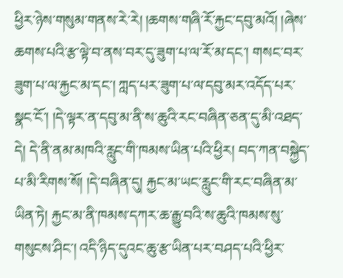ཕྱིར་ཉེས་གསུམ་གནས་རེ་རེ། །ཆགས་གཞི་རོ་རྐྱང་དབུ་མའོ། །ཞེས་ཆགས་པའི་རྩ་ལྟེ་བ་ནས་བར་དུ་ཟུག་པ་ལ་རོ་མ་དང་། གསང་བར་ཟུག་པ་ལ་རྐྱང་མ་དང་། ཀླད་པར་ཟུག་པ་ལ་དབུ་མར་འདོད་པར་སྣང་ངོ་། །དེ་ལྟར་ན་དབུ་མ་ནི་ས་ཆུའི་རང་བཞིན་ཅན་དུ་མི་འཐད་དེ། དེ་ནི་ནམ་མཁའི་རླུང་གི་ཁམས་ཡིན་པའི་ཕྱིར། བད་ཀན་བསྐྱེད་པ་མི་རིགས་སོ། །དེ་བཞིན་དུ། རྐྱང་མ་ཡང་རླུང་གི་རང་བཞིན་མ་ཡིན་ཏེ། རྐྱང་མ་ནི་ཁམས་དཀར་ཆ་རྒྱུ་བའི་ས་ཆུའི་ཁམས་སུ་གསུངས་ཤིང་། འདི་ཉིད་དུའང་ཆུ་རྩ་ཡིན་པར་བཤད་པའི་ཕྱིར་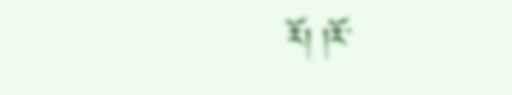རོ། །རོ་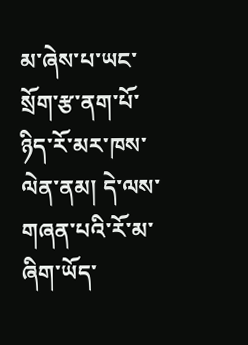མ་ཞེས་པ་ཡང་སྲོག་རྩ་ནག་པོ་ཉིད་རོ་མར་ཁས་ལེན་ནམ། དེ་ལས་གཞན་པའི་རོ་མ་ཞིག་ཡོད་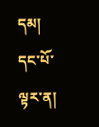དམ། དང་པོ་ལྟར་ན།